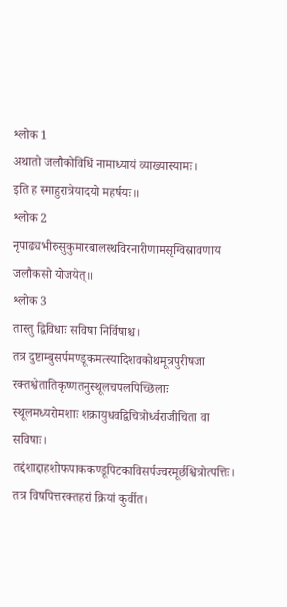श्लोक 1
अथातो जलौकोविधिं नामाध्यायं व्याख्यास्यामः।
इति ह स्माहुरात्रेयादयो महर्षयः॥
श्लोक 2
नृपाढ्यभीरुसुकुमारबालस्थविरनारीणामसृग्विस्रावणाय जलौकसो योजयेत्॥
श्लोक 3
तास्तु द्विविधाः सविषा निर्विषाश्च।
तत्र दुष्टाम्बुसर्पमण्डूकमत्स्यादिशवकोथमूत्रपुरीषजा रक्तश्वेतातिकृष्णतनुस्थूलचपलपिच्छिलाः स्थूलमध्यरोमशाः शक्रायुधवद्विचित्रोर्ध्वराजीचिता वा सविषाः।
तद्दंशाद्दाहशोफपाककण्डूपिटकाविसर्पज्वरमूर्छश्वित्रोत्पत्तिः।
तत्र विषपित्तरक्तहरां क्रियां कुर्वीत।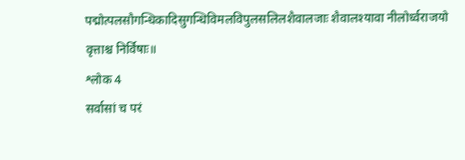पद्मोत्पलसौगन्धिकादिसुगन्धिविमलविपुलसलिलशैवालजाः शैवालश्यावा नीलोर्ध्वराजयो वृत्ताश्च निर्विषाः॥
श्लोक 4
सर्वासां च परं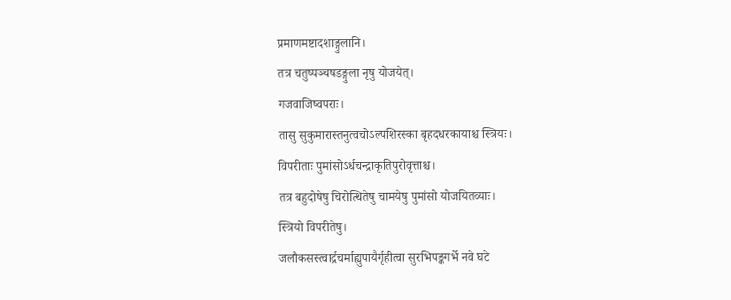प्रमाणमष्टादशाङ्गुलानि।
तत्र चतुष्पञ्चषडङ्गुला नृषु योजयेत्।
गजवाजिष्वपराः।
तासु सुकुमारास्तनुत्वचोऽल्पशिरस्का बृहदधरकायाश्च स्त्रियः।
विपरीताः पुमांसोऽर्धचन्द्राकृतिपुरोवृत्ताश्च।
तत्र बहुदोषेषु चिरोत्थितेषु चामयेषु पुमांसो योजयितव्याः।
स्त्रियो विपरीतेषु।
जलौकसस्त्वार्द्रचर्माह्युपायैर्गृहीत्वा सुरभिपङ्कगर्भे नवे घटे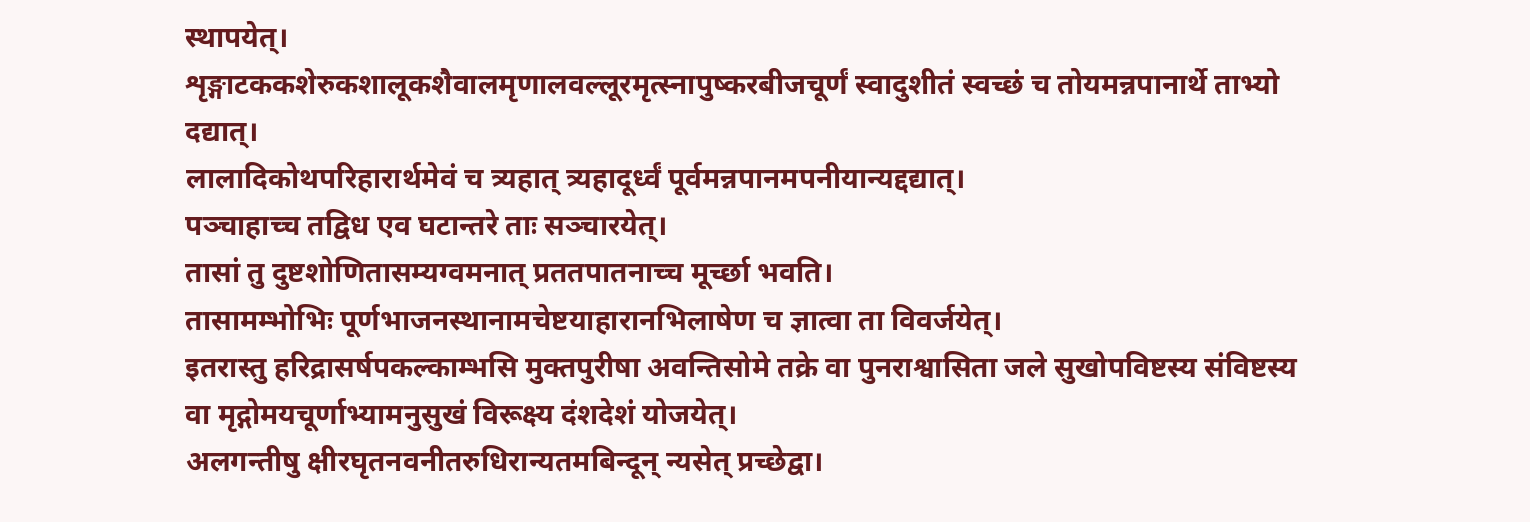स्थापयेत्।
शृङ्गाटककशेरुकशालूकशैवालमृणालवल्लूरमृत्स्नापुष्करबीजचूर्णं स्वादुशीतं स्वच्छं च तोयमन्नपानार्थे ताभ्यो दद्यात्।
लालादिकोथपरिहारार्थमेवं च त्र्यहात् त्र्यहादूर्ध्वं पूर्वमन्नपानमपनीयान्यद्दद्यात्।
पञ्चाहाच्च तद्विध एव घटान्तरे ताः सञ्चारयेत्।
तासां तु दुष्टशोणितासम्यग्वमनात् प्रततपातनाच्च मूर्च्छा भवति।
तासामम्भोभिः पूर्णभाजनस्थानामचेष्टयाहारानभिलाषेण च ज्ञात्वा ता विवर्जयेत्।
इतरास्तु हरिद्रासर्षपकल्काम्भसि मुक्तपुरीषा अवन्तिसोमे तक्रे वा पुनराश्वासिता जले सुखोपविष्टस्य संविष्टस्य वा मृद्गोमयचूर्णाभ्यामनुसुखं विरूक्ष्य दंशदेशं योजयेत्।
अलगन्तीषु क्षीरघृतनवनीतरुधिरान्यतमबिन्दून् न्यसेत् प्रच्छेद्वा।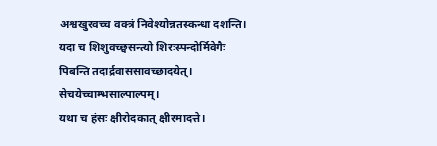अश्वखुरवच्च वक्त्रं निवेश्योन्नतस्कन्धा दशन्ति।
यदा च शिशुवच्छ्वसन्त्यो शिरःस्पन्दोर्मिवेगैः पिबन्ति तदार्द्रवाससावच्छादयेत्।
सेचयेच्चाम्भसाल्पाल्पम्।
यथा च हंसः क्षीरोदकात् क्षीरमादत्ते।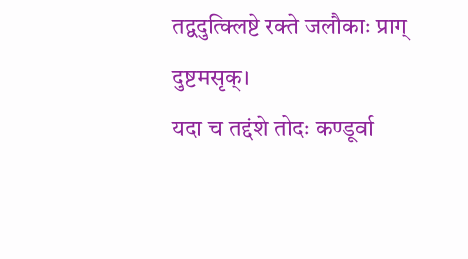तद्वदुत्क्लिष्टे रक्ते जलौकाः प्राग् दुष्टमसृक्।
यदा च तद्दंशे तोदः कण्डूर्वा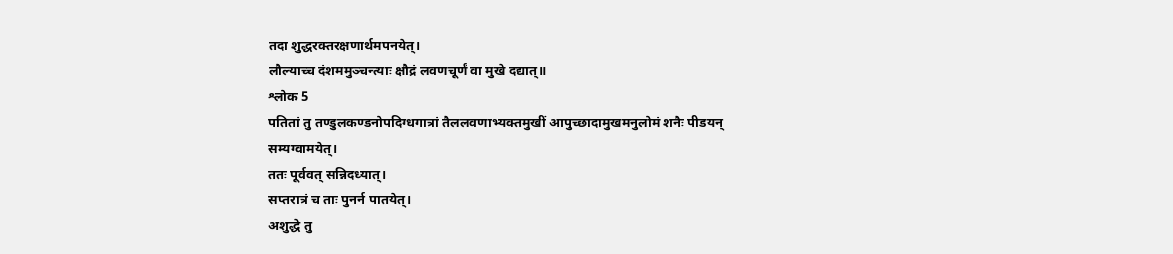तदा शुद्धरक्तरक्षणार्थमपनयेत्।
लौल्याच्च दंशममुञ्चन्त्याः क्षौद्रं लवणचूर्णं वा मुखे दद्यात्॥
श्लोक 5
पतितां तु तण्डुलकण्डनोपदिग्धगात्रां तैललवणाभ्यक्तमुखीं आपुच्छादामुखमनुलोमं शनैः पीडयन् सम्यग्वामयेत्।
ततः पूर्ववत् सन्निदध्यात्।
सप्तरात्रं च ताः पुनर्न पातयेत्।
अशुद्धे तु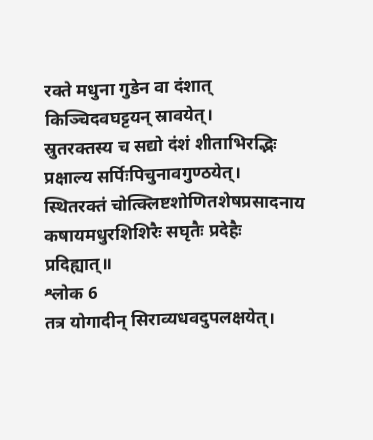रक्ते मधुना गुडेन वा दंशात् किञ्चिदवघट्टयन् स्रावयेत्।
स्रुतरक्तस्य च सद्यो दंशं शीताभिरद्भिः प्रक्षाल्य सर्पिःपिचुनावगुण्ठयेत्।
स्थितरक्तं चोत्क्लिष्टशोणितशेषप्रसादनाय कषायमधुरशिशिरैः सघृतैः प्रदेहैः प्रदिह्यात्॥
श्लोक 6
तत्र योगादीन् सिराव्यधवदुपलक्षयेत्।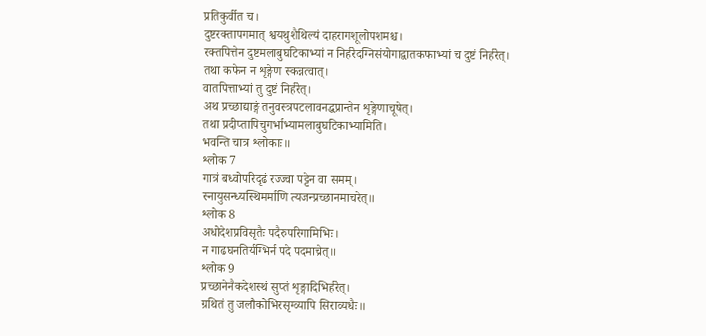प्रतिकुर्वीत च।
दुष्टरक्तापगमात् श्वयथुशैथिल्यं दाहरागशूलोपशमश्च।
रक्तपित्तेन दुष्टमलाबुघटिकाभ्यां न निर्हरेदग्निसंयोगाद्वातकफाभ्यां च दुष्टं निर्हरेत्।
तथा कफेन न शृङ्गेण स्कन्नत्वात्।
वातपित्ताभ्यां तु दुष्टं निर्हरेत्।
अथ प्रच्छाद्याङ्गं तनुवस्त्रपटलावनद्धप्रान्तेन शृङ्गेणाचूषेत्।
तथा प्रदीप्तापिचुगर्भाभ्यामलाबुघटिकाभ्यामिति।
भवन्ति चात्र श्लोकाः॥
श्लोक 7
गात्रं बध्वोपरिदृढं रज्ज्वा पट्टेन वा समम्।
स्नायुसन्ध्यस्थिमर्माणि त्यजन्प्रच्छानमाचरेत्॥
श्लोक 8
अधोदेशप्रविसृतैः पदैरुपरिगामिभिः।
न गाढघनतिर्यग्भिर्न पदे पदमाच्रेत्॥
श्लोक 9
प्रच्छानेनैकदेशस्थं सुप्तं शृङ्गादिभिर्हरेत्।
ग्रथितं तु जलौकोभिरसृग्व्यापि सिराव्यधैः॥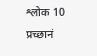श्लोक 10
प्रच्छानं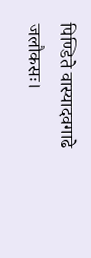पिण्डिते वास्यादवगाढे जलौकसः।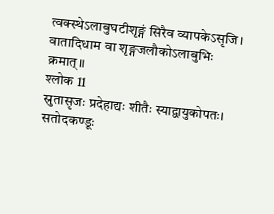त्वक्स्थेऽलाबुघटीशृङ्गं सिरैव व्यापकेऽसृजि।
वातादिधाम वा शृङ्गजलौकोऽलाबुभिः क्रमात्॥
श्लोक 11
स्रुतासृजः प्रदेहाद्यः शीतैः स्याद्वायुकोपतः।
सतोदकण्डूः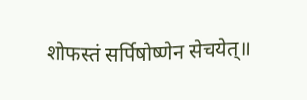शोफस्तं सर्पिषोष्णेन सेचयेत्॥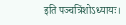इति पञ्चत्रिंशोऽध्यायः।